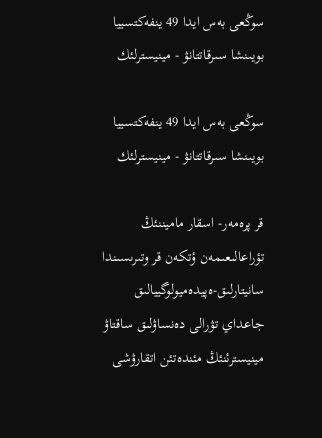سوڭعى بەس ايدا 49 ينفەكتسييا بويىنشا سىرقاتتانۋ - مينيسترلئك

سوڭعى بەس ايدا 49 ينفەكتسييا بويىنشا سىرقاتتانۋ - مينيسترلئك

قر پرەمەر- اسقار ماميننئڭ تؤراعالىعىمەن ؤتكەن قر وتىرىسىندا سانيتارلىق-ەپيدەميولوگييالىق جاعداي تۋرالى دەنساۋلىق ساقتاۋ مينيسترئنئڭ مئندەتئن اتقارۋشى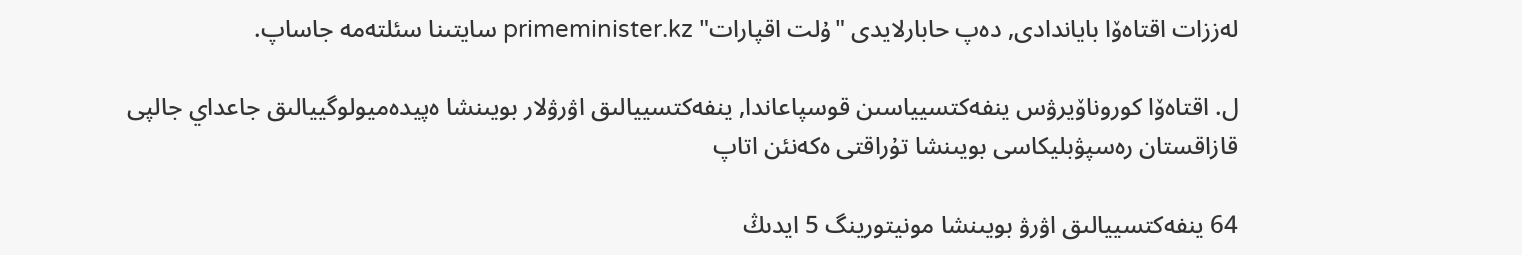لەززات اقتاەۆا باياندادى, دەپ حابارلايدى "ۇلت اقپارات" primeminister.kz سايتىنا سئلتەمە جاساپ.

ل. اقتاەۆا كوروناۆيرۋس ينفەكتسيياسىن قوسپاعاندا, ينفەكتسييالىق اۋرۋلار بويىنشا ەپيدەميولوگييالىق جاعداي جالپى قازاقستان رەسپۋبليكاسى بويىنشا تۇراقتى ەكەنئن اتاپ

64 ينفەكتسييالىق اۋرۋ بويىنشا مونيتورينگ 5 ايدىڭ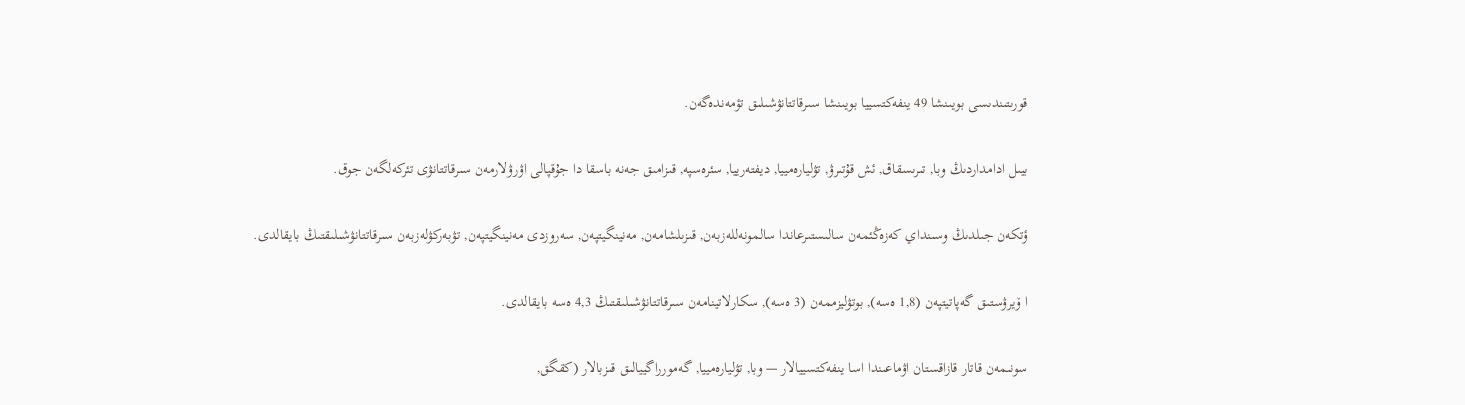قورىتىندىسى بويىنشا 49 ينفەكتسييا بويىنشا سىرقاتتانۋشىلىق تؤمەندەگەن.

بيىل ادامداردىڭ وبا, تىرىسقاق, ئش قۇتىرۋ, تۋليارەمييا, ديفتەرييا, سئرەسپە, قىزامىق جەنە باسقا دا جۇقپالى اۋرۋلارمەن سىرقاتتانۋى تئركەلگەن جوق.

ؤتكەن جىلدىڭ وسىنداي كەزەڭئمەن سالىستىرعاندا سالمونەللەزبەن, قىزىلشامەن, مەنينگيتپەن, سەروزدى مەنينگيتپەن, تۋبەركۋلەزبەن سىرقاتتانۋشىلىقتىڭ بايقالدى.

ا ۆيرۋستىق گەپاتيتپەن (1,8 ەسە), بوتۋليزممەن (3 ەسە), سكارلاتينامەن سىرقاتتانۋشىلىقتىڭ 4,3 ەسە بايقالدى.

سونىمەن قاتار قازاقستان اۋماعىندا اسا ينفەكتسييالار — وبا, تۋليارەمييا, گەمورراگييالىق قىزبالار (كقگق,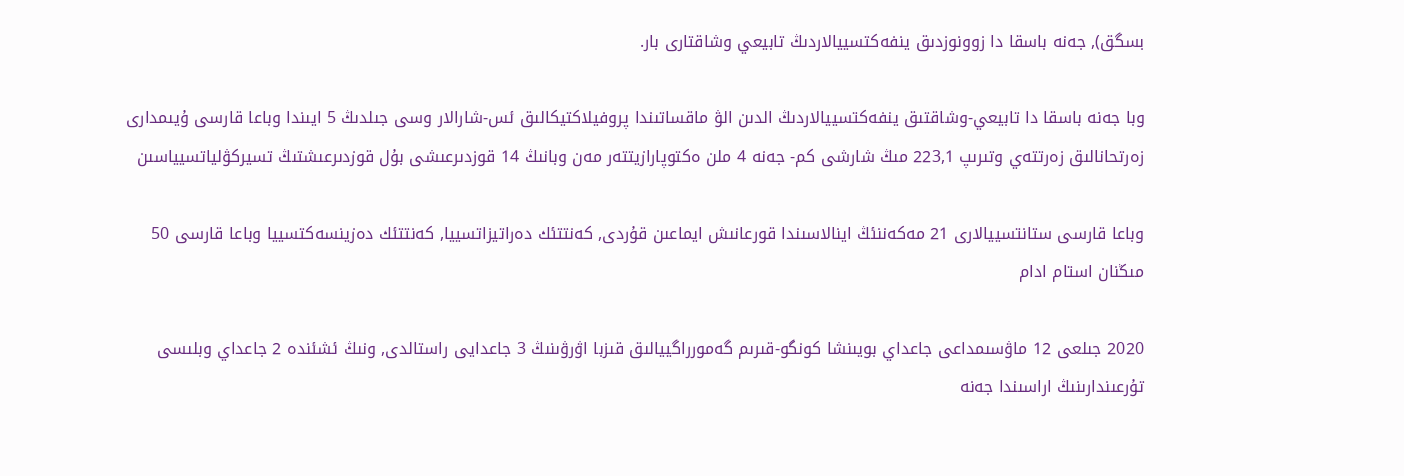بسگق), جەنە باسقا دا زوونوزدىق ينفەكتسييالاردىڭ تابيعي وشاقتارى بار.

وبا جەنە باسقا دا تابيعي-وشاقتىق ينفەكتسييالاردىڭ الدىن الۋ ماقساتىندا پروفيلاكتيكالىق ئس-شارالار وسى جىلدىڭ 5 ايىندا وباعا قارسى ۇيىمدارى زەرتحانالىق زەرتتەي وتىرىپ 223,1 مىڭ شارشى كم- جەنە 4 ملن ەكتوپارازيتتەر مەن وبانىڭ 14 قوزدىرعىشى بۇل قوزدىرعىشتىڭ تسيركۋلياتسيياسىن

وباعا قارسى ستانتسييالارى 21 مەكەننئڭ اينالاسىندا قورعانىش ايماعىن قۇردى, كەنتتئك دەراتيزاتسييا, كەنتتئك دەزينسەكتسييا وباعا قارسى 50 مىڭنان استام ادام

2020 جىلعى 12 ماۋسىمداعى جاعداي بويىنشا كونگو-قىرىم گەمورراگييالىق قىزبا اۋرۋىنىڭ 3 جاعدايى راستالدى, ونىڭ ئشئندە 2 جاعداي وبلىسى تۇرعىندارىنىڭ اراسىندا جەنە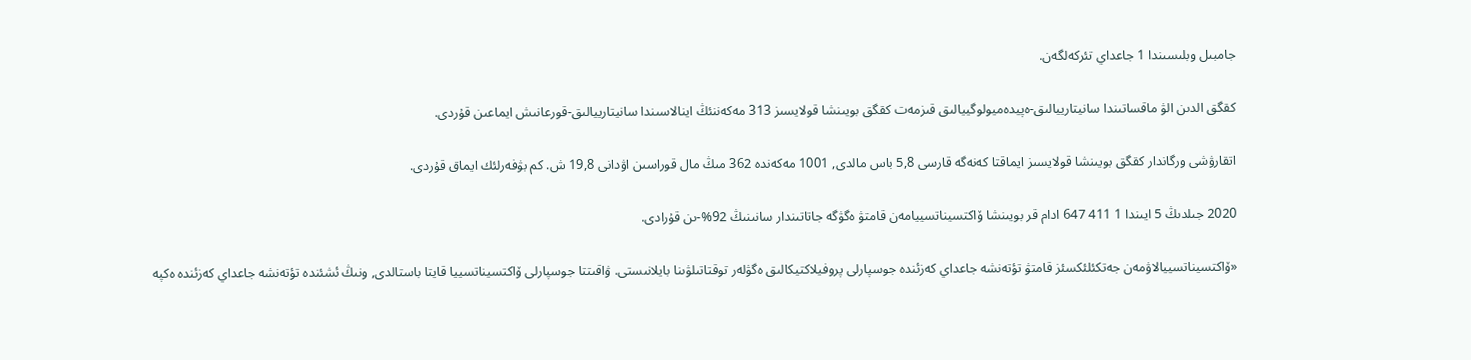جامبىل وبلىسىندا 1 جاعداي تئركەلگەن.

كقگق الدىن الۋ ماقساتىندا سانيتارييالىق-ەپيدەميولوگييالىق قىزمەت كقگق بويىنشا قولايسىز 313 مەكەننئڭ اينالاسىندا سانيتارييالىق-قورعانىش ايماعىن قۇردى.

اتقارۋشى ورگاندار كقگق بويىنشا قولايسىز ايماقتا كەنەگە قارسى 5,8 باس مالدى, 1001 مەكەندە 362 مىڭ مال قوراسىن اۋدانى 19,8 ش. كم بۋفەرلئك ايماق قۇردى.

2020 جىلدىڭ 5 ايىندا 1 411 647 ادام قر بويىنشا ۆاكتسيناتسييامەن قامتۋ ەگۋگە جاتاتىندار سانىنىڭ 92%-ىن قۇرادى.

«ۆاكتسيناتسييالاۋمەن جەتكئلئكسئز قامتۋ تؤتەنشە جاعداي كەزئندە جوسپارلى پروفيلاكتيكالىق ەگۋلەر توقتاتىلۋىنا بايلانىستى. ۋاقىتتا جوسپارلى ۆاكتسيناتسييا قايتا باستالدى, ونىڭ ئشئندە تؤتەنشە جاعداي كەزئندە ەكپە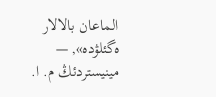الماعان بالالار ەگئلۋدە», — مينيستردئڭ م. ا.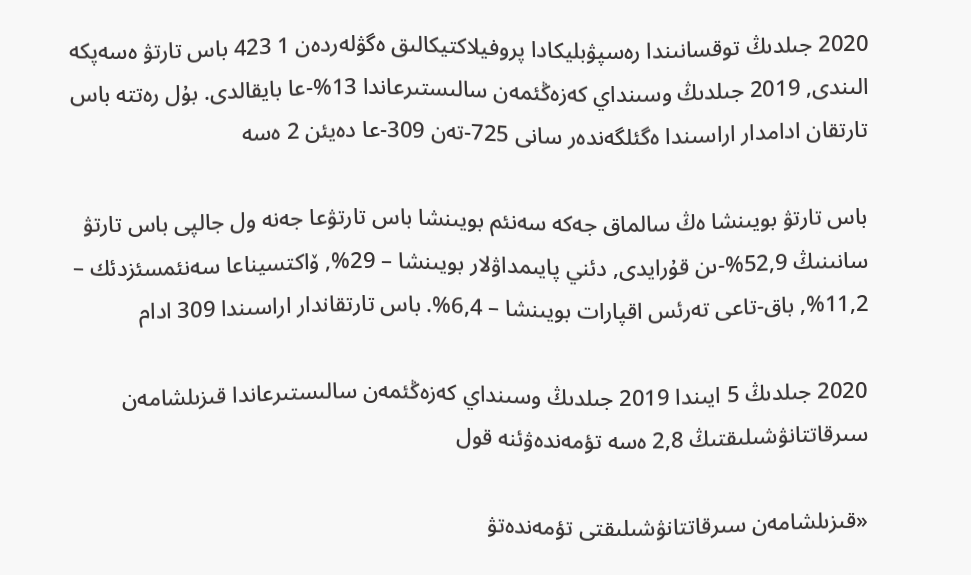2020 جىلدىڭ توقسانىندا رەسپۋبليكادا پروفيلاكتيكالىق ەگۋلەردەن 1 423 باس تارتۋ ەسەپكە الىندى, 2019 جىلدىڭ وسىنداي كەزەڭئمەن سالىستىرعاندا 13%-عا بايقالدى. بۇل رەتتە باس تارتقان ادامدار اراسىندا ەگئلگەندەر سانى 725-تەن 309-عا دەيئن 2 ەسە

باس تارتۋ بويىنشا ەڭ سالماق جەكە سەنئم بويىنشا باس تارتۋعا جەنە ول جالپى باس تارتۋ سانىنىڭ 52,9%-ىن قۇرايدى, دئني پايىمداۋلار بويىنشا – 29%, ۆاكتسيناعا سەنئمسئزدئك – 11,2%, باق-تاعى تەرئس اقپارات بويىنشا – 6,4%. باس تارتقاندار اراسىندا 309 ادام

2020 جىلدىڭ 5 ايىندا 2019 جىلدىڭ وسىنداي كەزەڭئمەن سالىستىرعاندا قىزىلشامەن سىرقاتتانۋشىلىقتىڭ 2,8 ەسە تؤمەندەۋئنە قول

«قىزىلشامەن سىرقاتتانۋشىلىقتى تؤمەندەتۋ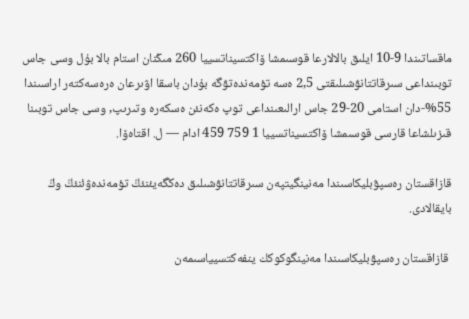ماقساتىندا 9-10 ايلىق بالالارعا قوسىمشا ۆاكتسيناتسييا 260 مىڭنان استام بالا بۇل وسى جاس توبىنداعى سىرقاتتانۋشىلىقتى 2,5 ەسە تؤمەندەتۋگە بۇدان باسقا اۋىرعان ەرەسەكتەر اراسىندا 55%-دان استامى 20-29 جاس ارالىعىنداعى توپ ەكەنئن ەسكەرە وتىرىپ, وسى جاس توبىنا قىزىلشاعا قارسى قوسىمشا ۆاكتسيناتسييا 1 759 459 ادام — ل. اقتاەۆا.

قازاقستان رەسپۋبليكاسىندا مەنينگيتپەن سىرقاتتانۋشىلىق دەڭگەيئنئڭ تؤمەندەۋئنئڭ وڭ بايقالادى.

 قازاقستان رەسپۋبليكاسىندا مەنينگوكوكك ينفەكتسيياسىمەن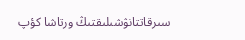سىرقاتتانۋشىلىقتىڭ ورتاشا كؤپ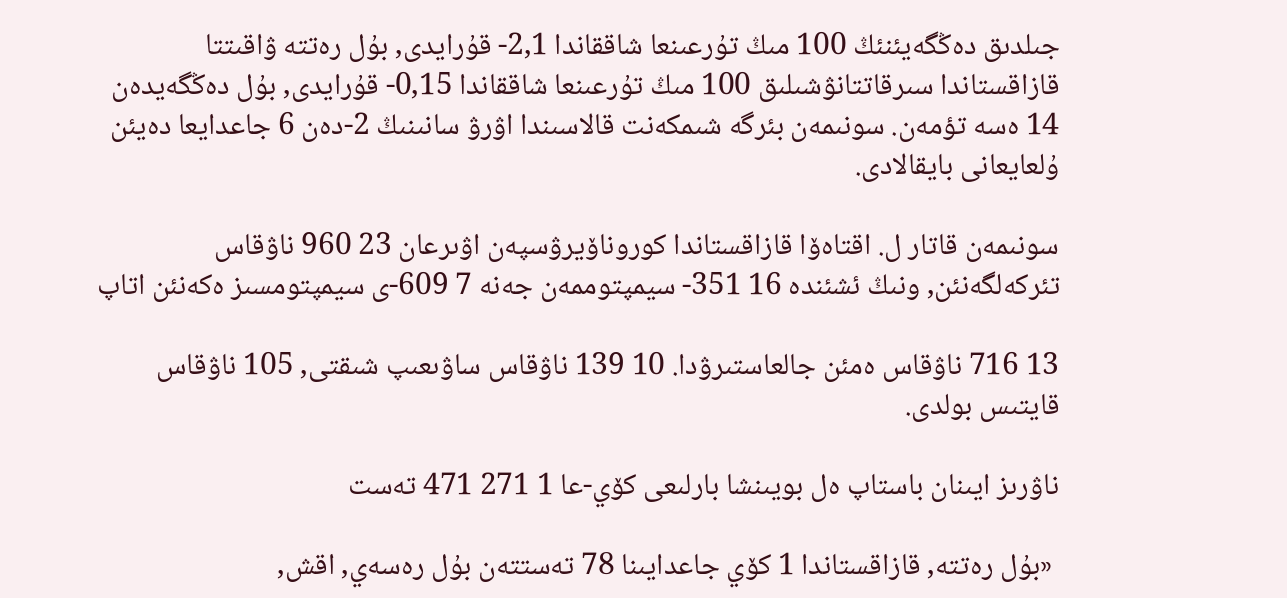جىلدىق دەڭگەيئنئڭ 100 مىڭ تۇرعىنعا شاققاندا 2,1- قۇرايدى, بۇل رەتتە ۋاقىتتا قازاقستاندا سىرقاتتانۋشىلىق 100 مىڭ تۇرعىنعا شاققاندا 0,15- قۇرايدى, بۇل دەڭگەيدەن 14 ەسە تؤمەن. سونىمەن بئرگە شىمكەنت قالاسىندا اۋرۋ سانىنىڭ 2-دەن 6 جاعدايعا دەيئن ۇلعايعانى بايقالادى.

سونىمەن قاتار ل. اقتاەۆا قازاقستاندا كوروناۆيرۋسپەن اۋىرعان 23 960 ناۋقاس تئركەلگەنئن, ونىڭ ئشئندە 16 351- سيمپتوممەن جەنە 7 609-ى سيمپتومسىز ەكەنئن اتاپ

13 716 ناۋقاس ەمئن جالعاستىرۋدا. 10 139 ناۋقاس ساۋىعىپ شىقتى, 105 ناۋقاس قايتىس بولدى.

ناۋرىز ايىنان باستاپ ەل بويىنشا بارلىعى كۆي-عا 1 271 471 تەست

 «بۇل رەتتە, قازاقستاندا 1 كۆي جاعدايىنا 78 تەستتەن بۇل رەسەي, اقش,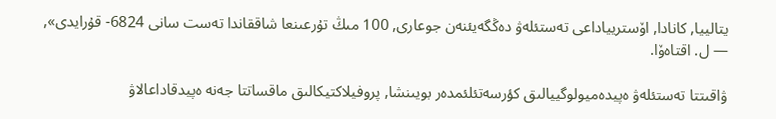يتالييا, كانادا, اۆستريياداعى تەستئلەۋ دەڭگەيئنەن جوعارى, 100 مىڭ تۇرعىنعا شاققاندا تەست سانى 6824- قۇرايدى», — ل. اقتاەۆا.

ۋاقىتتا تەستئلەۋ ەپيدەميولوگييالىق كؤرسەتئلئمدەر بويىنشا, پروفيلاكتيكالىق ماقساتتا جەنە ەپيدقاداعالاۋ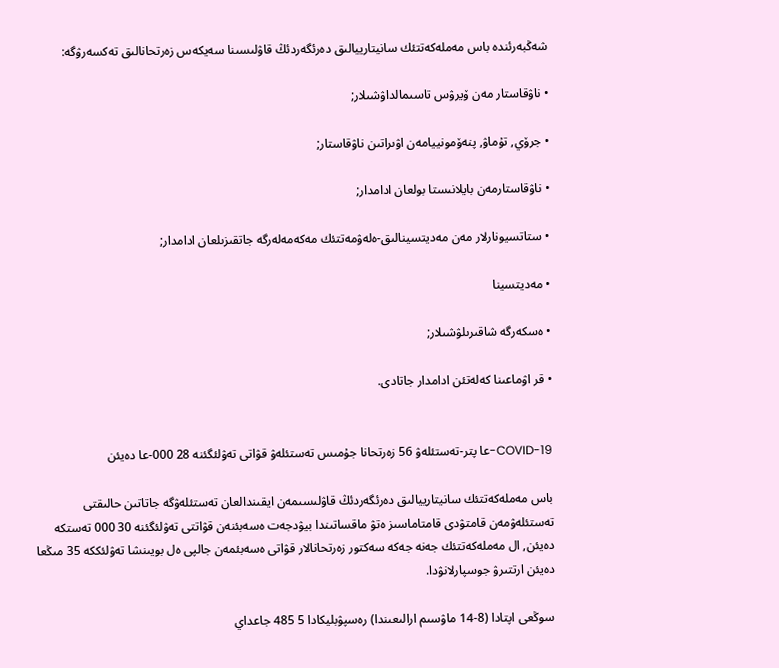شەڭبەرئندە باس مەملەكەتتئك سانيتارييالىق دەرئگەردئڭ قاۋلىسىنا سەيكەس زەرتحانالىق تەكسەرۋگە:

• ناۋقاستار مەن ۆيرۋس تاسىمالداۋشىلار;

• جرۆي, تۇماۋ, پنەۆمونييامەن اۋىراتىن ناۋقاستار;

• ناۋقاستارمەن بايلانىستا بولعان ادامدار;

• ستاتسيونارلار مەن مەديتسينالىق-ەلەۋمەتتئك مەكەمەلەرگە جاتقىزىلعان ادامدار;

• مەديتسينا

• ەسكەرگە شاقىرىلۋشىلار;

• قر اۋماعىنا كەلەتئن ادامدار جاتادى.


COVID-19-عا پتر-تەستئلەۋ 56 زەرتحانا جۇمىس تەستئلەۋ قۋاتى تەۋلئگئنە 28 000-عا دەيئن

باس مەملەكەتتئك سانيتارييالىق دەرئگەردئڭ قاۋلىسىمەن ايقىندالعان تەستئلەۋگە جاتاتىن حالىقتى تەستئلەۋمەن قامتۋدى قامتاماسىز ەتۋ ماقساتىندا بيۋدجەت ەسەبئنەن قۋاتتى تەۋلئگئنە 30 000 تەستكە دەيئن, ال مەملەكەتتئك جەنە جەكە سەكتور زەرتحانالار قۋاتى ەسەبئمەن جالپى ەل بويىنشا تەۋلئككە 35 مىڭعا دەيئن ارتتىرۋ جوسپارلانۋدا.

سوڭعى اپتادا (8-14 ماۋسىم ارالىعىندا) رەسپۋبليكادا 5 485 جاعداي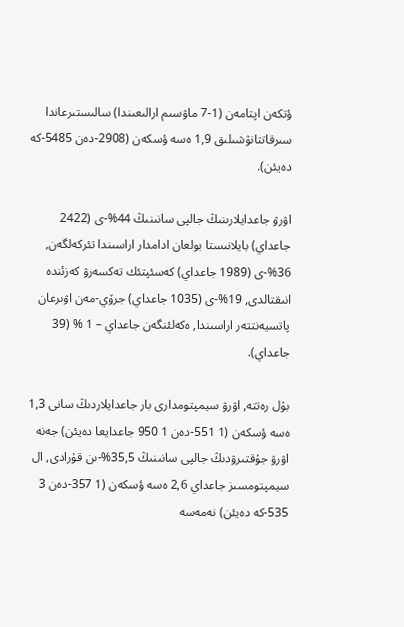ؤتكەن اپتامەن (1-7 ماۋسىم ارالىعىندا) سالىستىرعاندا سىرقاتتانۋشىلىق 1,9 ەسە ؤسكەن (2908-دەن 5485-كە دەيئن).

اۋرۋ جاعدايلارىنىڭ جالپى سانىنىڭ 44%-ى (2422 جاعداي) بايلانىستا بولعان ادامدار اراسىندا تئركەلگەن, 36%-ى (1989 جاعداي) كەسئپتئك تەكسەرۋ كەزئندە انىقتالدى, 19%-ى (1035 جاعداي) جرۆي-مەن اۋىرعان پاتسيەنتتەر اراسىندا, ەكەلئنگەن جاعداي – 1 % (39 جاعداي).

بۇل رەتتە, اۋرۋ سيمپتومدارى بار جاعدايلاردىڭ سانى 1,3 ەسە ؤسكەن (1 551-دەن 1 950 جاعدايعا دەيئن) جەنە اۋرۋ جۇقتىرۋدىڭ جالپى سانىنىڭ 35,5%-ىن قۇرادى, ال سيمپتومسىز جاعداي 2,6 ەسە ؤسكەن (1 357-دەن 3 535-كە دەيئن) نەمەسە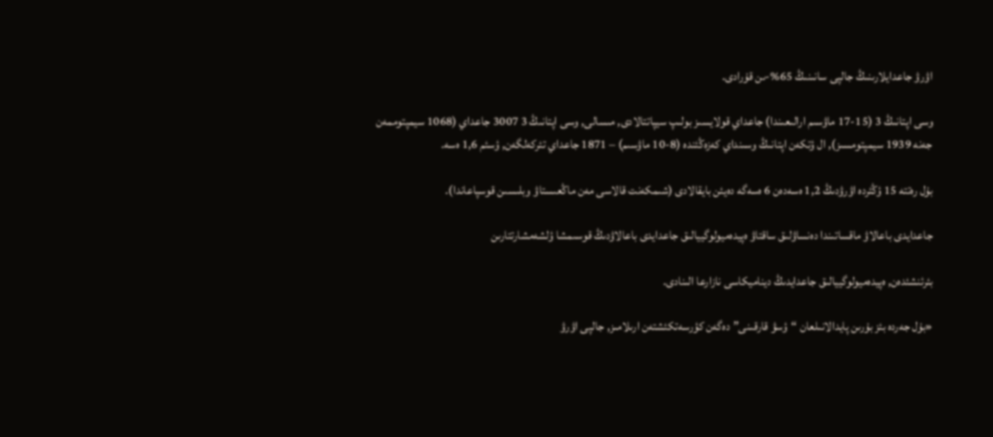اۋرۋ جاعدايلارىنىڭ جالپى سانىنىڭ 65%-ىن قۇرادى.

وسى اپتانىڭ 3 (15-17 ماۋسىم ارالىعىندا) جاعداي قولايسىز بولىپ سيپاتتالادى, مىسالى, وسى اپتانىڭ 3 3007 جاعداي (1068 سيمپتوممەن جەنە 1939 سيمپتومسىز), ال ؤتكەن اپتانىڭ وسىنداي كەزەڭئندە (8-10 ماۋسىم) – 1871 جاعداي تئركەلگەن, ؤسئم 1,6 ەسە.

بۇل رەتتە 15 ؤڭئردە اۋرۋدىڭ 1,2 ەسەدەن 6 ەسەگە دەيئن بايقالادى (شىمكەنت قالاسى مەن ماڭعىستاۋ وبلىسىن قوسپاعاندا).

جاعدايدى باعالاۋ ماقساتىندا دەنساۋلىق ساقتاۋ ەپيدەميولوگييالىق جاعدايدى باعالاۋدىڭ قوسىمشا ؤلشەمشارتتارىن

بئرئنشئدەن, ەپيدەميولوگييالىق جاعدايدىڭ ديناميكاسى نازارعا الىنادى.

«بۇل جەردە بئز بۇرىن پايدالانىلعان “ؤسۋ قارقىنى” دەگەن كؤرسەتكئشتەن ارىلامىز, جالپى اۋرۋ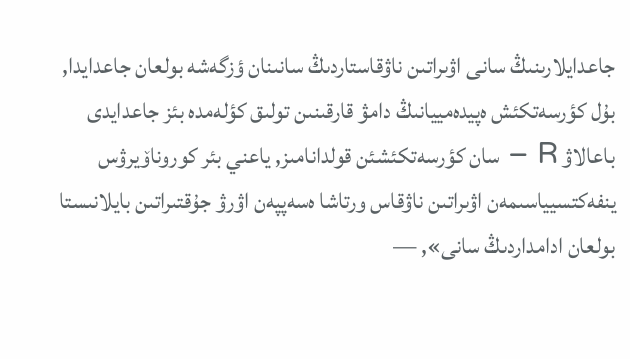جاعدايلارىنىڭ سانى اۋىراتىن ناۋقاستاردىڭ سانىنان ؤزگەشە بولعان جاعدايدا, بۇل كؤرسەتكئش ەپيدەمييانىڭ دامۋ قارقىنىن تولىق كؤلەمدە بئز جاعدايدى باعالاۋ R – سان كؤرسەتكئشئن قولدانامىز, ياعني بئر كوروناۆيرۋس ينفەكتسيياسىمەن اۋىراتىن ناۋقاس ورتاشا ەسەپپەن اۋرۋ جۇقتىراتىن بايلانىستا بولعان ادامداردىڭ سانى», —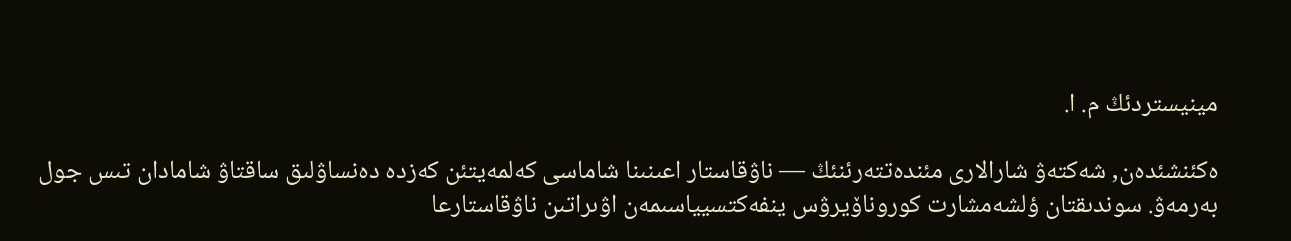مينيستردئڭ م. ا.

ەكئنشئدەن, شەكتەۋ شارالارى مئندەتتەرئنئڭ — ناۋقاستار اعىنىنا شاماسى كەلمەيتئن كەزدە دەنساۋلىق ساقتاۋ شامادان تىس جول بەرمەۋ. سوندىقتان ؤلشەمشارت كوروناۆيرۋس ينفەكتسيياسىمەن اۋىراتىن ناۋقاستارعا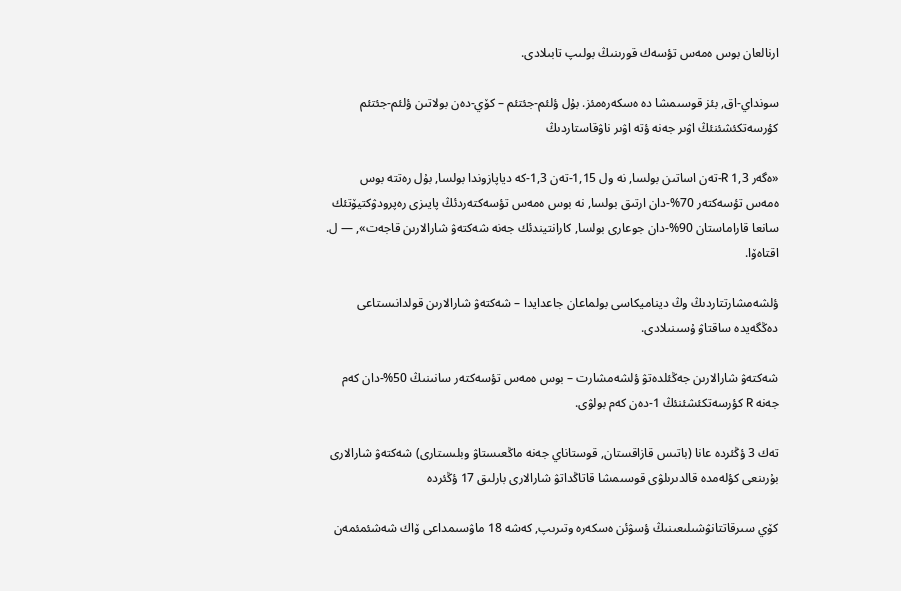ارنالعان بوس ەمەس تؤسەك قورىنىڭ بولىپ تابىلادى.

سونداي-اق, بئز قوسىمشا دە ەسكەرەمئز. بۇل ؤلئم-جئتئم – كۆي-دەن بولاتىن ؤلئم-جئتئم كؤرسەتكئشئنئڭ اۋىر جەنە ؤتە اۋىر ناۋقاستاردىڭ

«ەگەر R 1,3-تەن اساتىن بولسا, نە ول 1,15-تەن 1,3-كە دياپازوندا بولسا, بۇل رەتتە بوس ەمەس تؤسەكتەر 70%-دان ارتىق بولسا, نە بوس ەمەس تؤسەكتەردئڭ پايىزى رەپرودۋكتيۆتئك سانعا قاراماستان 90%-دان جوعارى بولسا, كارانتيندئك جەنە شەكتەۋ شارالارىن قاجەت», — ل. اقتاەۆا.

ؤلشەمشارتتاردىڭ وڭ ديناميكاسى بولماعان جاعدايدا – شەكتەۋ شارالارىن قولدانىستاعى دەڭگەيدە ساقتاۋ ۇسىنىلادى.

شەكتەۋ شارالارىن جەڭئلدەتۋ ؤلشەمشارت – بوس ەمەس تؤسەكتەر سانىنىڭ 50%-دان كەم جەنە R كؤرسەتكئشئنئڭ 1-دەن كەم بولۋى.

تەك 3 ؤڭئردە عانا (باتىس قازاقستان, قوستاناي جەنە ماڭعىستاۋ وبلىستارى) شەكتەۋ شارالارى بۇرىنعى كؤلەمدە قالدىرىلۋى قوسىمشا قاتاڭداتۋ شارالارى بارلىق 17 ؤڭئردە

كۆي سىرقاتتانۋشىلىعىنىڭ ؤسۋئن ەسكەرە وتىرىپ, كەشە 18 ماۋسىمداعى ۆاك شەشئمئمەن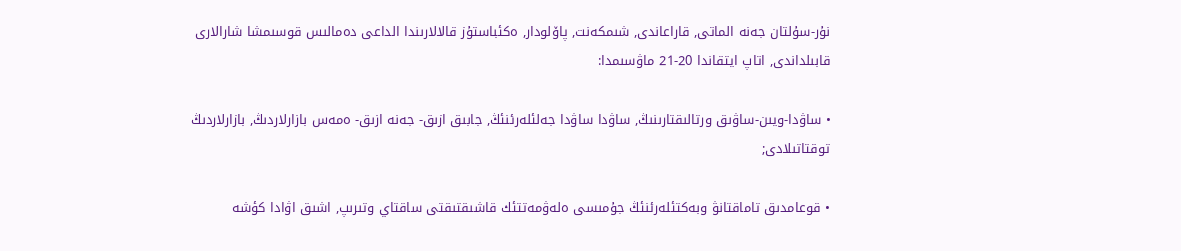نۇر-سۇلتان جەنە الماتى, قاراعاندى, شىمكەنت, پاۆلودار, ەكئباستۇز قالالارىندا الداعى دەمالىس قوسىمشا شارالارى قابىلداندى, اتاپ ايتقاندا 20-21 ماۋسىمدا:

• ساۋدا-ويىن-ساۋىق ورتالىقتارىنىڭ, ساۋدا ساۋدا جەلئلەرئنئڭ, جابىق ازىق- جەنە ازىق- ەمەس بازارلاردىڭ, بازارلاردىڭ توقتاتىلادى;

• قوعامدىق تاماقتانۋ وبەكتئلەرئنئڭ جۇمىسى ەلەۋمەتتئك قاشىقتىقتى ساقتاي وتىرىپ, اشىق اۋادا كؤشە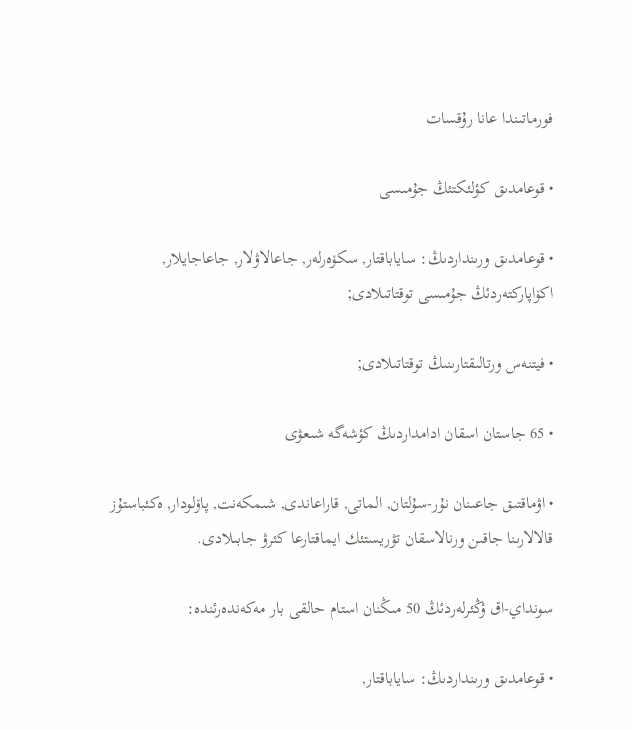فورماتىندا عانا رۇقسات

• قوعامدىق كؤلئكتئڭ جۇمىسى

• قوعامدىق ورىنداردىڭ: ساياباقتار, سكۆەرلەر, جاعالاۋلار, جاعاجايلار, اكۆاپاركتەردئڭ جۇمىسى توقتاتىلادى;

• فيتنەس ورتالىقتارىنىڭ توقتاتىلادى;

• 65 جاستان اسقان ادامداردىڭ كؤشەگە شىعۋى

• اۋماقتىق جاعىنان نۇر-سۇلتان, الماتى, قاراعاندى, شىمكەنت, پاۆلودار, ەكئباستۇز قالالارىنا جاقىن ورنالاسقان تۋريستئك ايماقتارعا كئرۋ جابىلادى.

سونداي-اق ؤڭئرلەردئڭ 50 مىڭنان استام حالقى بار مەكەندەرئندە:

• قوعامدىق ورىنداردىڭ: ساياباقتار,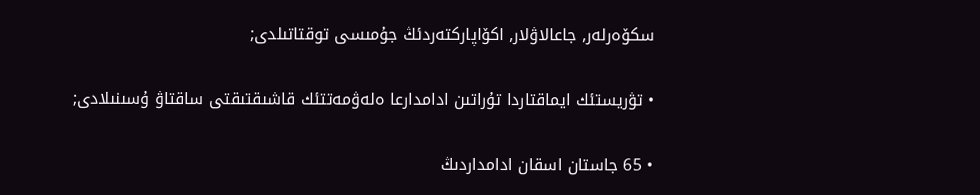سكۆەرلەر, جاعالاۋلار, اكۆاپاركتەردئڭ جۇمىسى توقتاتىلدى;

• تۋريستئك ايماقتاردا تۇراتىن ادامدارعا ەلەۋمەتتئك قاشىقتىقتى ساقتاۋ ۇسىنىلادى;

• 65 جاستان اسقان ادامداردىڭ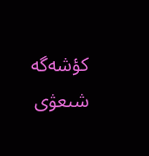كؤشەگە شىعۋى